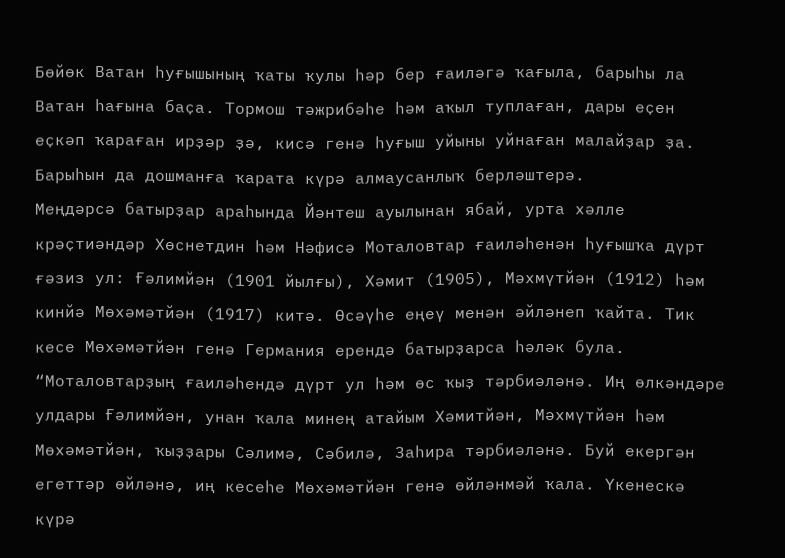Бөйөк Ватан һуғышының ҡаты ҡулы һәр бер ғаиләгә ҡағыла, барыһы ла Ватан һағына баҫа. Тормош тәжрибәһе һәм аҡыл туплаған, дары еҫен еҫкәп ҡараған ирҙәр ҙә, кисә генә һуғыш уйыны уйнаған малайҙар ҙа. Барыһын да дошманға ҡарата күрә алмаусанлыҡ берләштерә.
Меңдәрсә батырҙар араһында Йәнтеш ауылынан ябай, урта хәлле крәҫтиәндәр Хөснетдин һәм Нәфисә Моталовтар ғаиләһенән һуғышҡа дүрт ғәзиз ул: Ғәлимйән (1901 йылғы), Хәмит (1905), Мәхмүтйән (1912) һәм кинйә Мөхәмәтйән (1917) китә. Өсәүһе еңеү менән әйләнеп ҡайта. Тик кесе Мөхәмәтйән генә Германия ерендә батырҙарса һәләк була.
“Моталовтарҙың ғаиләһендә дүрт ул һәм өс ҡыҙ тәрбиәләнә. Иң өлкәндәре улдары Ғәлимйән, унан ҡала минең атайым Хәмитйән, Мәхмүтйән һәм Мөхәмәтйән, ҡыҙҙары Сәлимә, Сәбилә, Заһира тәрбиәләнә. Буй екергән егеттәр өйләнә, иң кесеһе Мөхәмәтйән генә өйләнмәй ҡала. Үкенескә күрә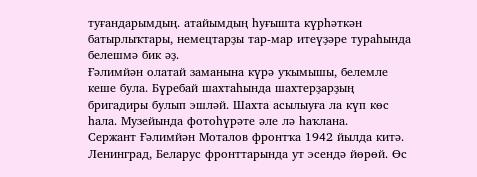туғандарымдың. атайымдың һуғышта күрһәткән батырлыҡтары, немецтарҙы тар-мар итеүҙәре тураһында белешмә бик әҙ.
Ғәлимйән олатай заманына күрә уҡымышы, белемле кеше була. Бүребай шахтаһында шахтерҙарҙың бригадиры булып эшләй. Шахта асылыуға ла күп көс һала. Музейында фотоһүрәте әле лә һаҡлана.
Сержант Ғәлимйән Моталов фронтҡа 1942 йылда китә. Ленинград, Беларус фронттарында ут эсендә йөрөй. Өс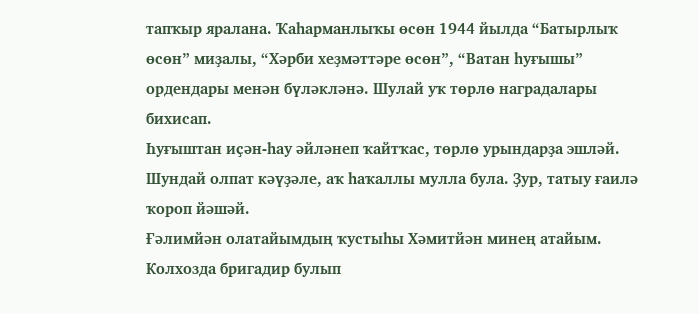тапҡыр яралана. Ҡаһарманлыҡы өсөн 1944 йылда “Батырлыҡ өсөн” миҙалы, “Хәрби хеҙмәттәре өсөн”, “Ватан һуғышы” ордендары менән бүләкләнә. Шулай уҡ төрлө наградалары бихисап.
Һуғыштан иҫән-һау әйләнеп ҡайтҡас, төрлө урындарҙа эшләй. Шундай олпат кәүҙәле, аҡ һаҡаллы мулла була. Ҙур, татыу ғаилә ҡороп йәшәй.
Ғәлимйән олатайымдың ҡустыһы Хәмитйән минең атайым. Колхозда бригадир булып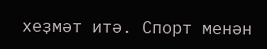хеҙмәт итә. Спорт менән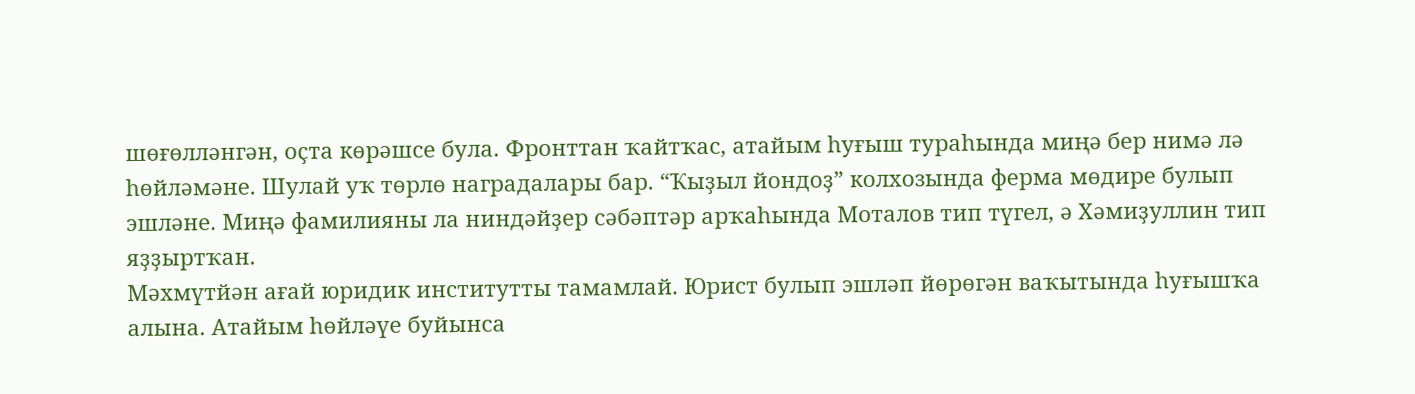шөғөлләнгән, оҫта көрәшсе була. Фронттан ҡайтҡас, атайым һуғыш тураһында миңә бер нимә лә һөйләмәне. Шулай уҡ төрлө наградалары бар. “Ҡыҙыл йондоҙ” колхозында ферма мөдире булып эшләне. Миңә фамилияны ла ниндәйҙер сәбәптәр арҡаһында Моталов тип түгел, ә Хәмиҙуллин тип яҙҙыртҡан.
Мәхмүтйән ағай юридик институтты тамамлай. Юрист булып эшләп йөрөгән ваҡытында һуғышҡа алына. Атайым һөйләүе буйынса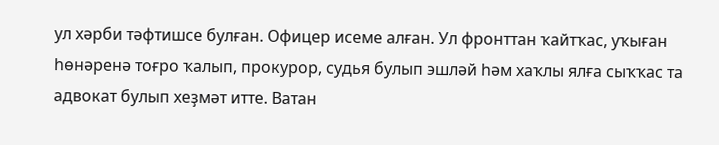ул хәрби тәфтишсе булған. Офицер исеме алған. Ул фронттан ҡайтҡас, уҡыған һөнәренә тоғро ҡалып, прокурор, судья булып эшләй һәм хаҡлы ялға сыҡҡас та адвокат булып хеҙмәт итте. Ватан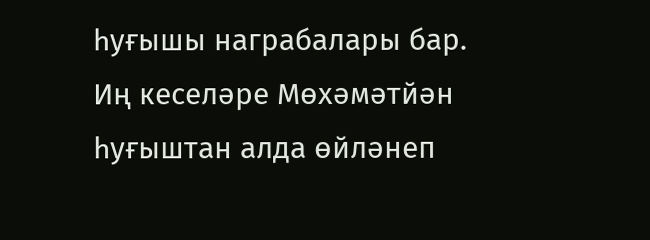һуғышы награбалары бар.
Иң кеселәре Мөхәмәтйән һуғыштан алда өйләнеп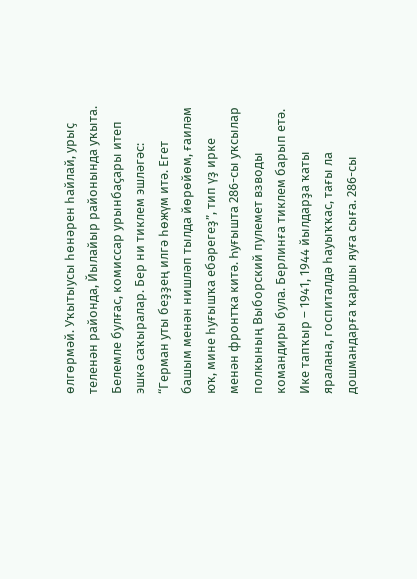өлгөрмәй. Уҡытыусы һөнәрен һайлай, урыҫ теленән районда, Йылайыр районында уҡыта. Белемле булғас, комиссар урынбаҫары итеп эшкә саҡыралар. Бер ни тиклем эшләгәс: “Герман уты беҙҙең илгә һөжүм итә. Егет башым менән нишләп тылда йөрөйөм, ғаиләм юҡ, мине һуғышҡа ебәрегеҙ”, тип үҙ ирке менән фронтҡа китә. Һуғышта 286-сы уҡсылар полкының Выборский пулемет взводы командиры була. Берлинға тиклем барып етә. Ике тапҡыр – 1941, 1944 йылдарҙа ҡаты яралана, госпиталдә һауыҡҡас, тағы ла дошмандарға ҡаршы яуға сыға. 286-сы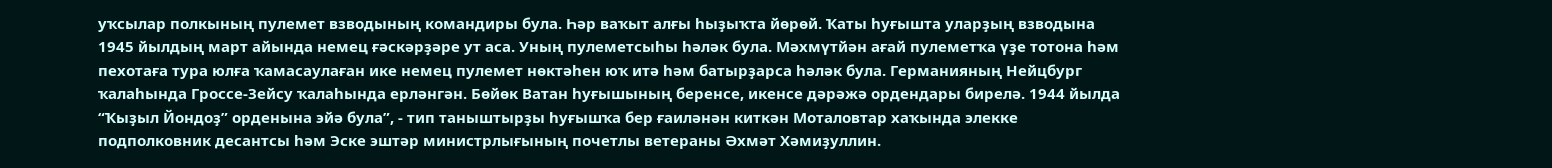уҡсылар полкының пулемет взводының командиры була. Һәр ваҡыт алғы һыҙыҡта йөрөй. Ҡаты һуғышта уларҙың взводына 1945 йылдың март айында немец ғәскәрҙәре ут аса. Уның пулеметсыһы һәләк була. Мәхмүтйән ағай пулеметҡа үҙе тотона һәм пехотаға тура юлға ҡамасаулаған ике немец пулемет нөктәһен юҡ итә һәм батырҙарса һәләк була. Германияның Нейцбург ҡалаһында Гроссе-Зейсу ҡалаһында ерләнгән. Бөйөк Ватан һуғышының беренсе, икенсе дәрәжә ордендары бирелә. 1944 йылда “Ҡыҙыл Йондоҙ” орденына эйә була”, - тип таныштырҙы һуғышҡа бер ғаиләнән киткән Моталовтар хаҡында элекке подполковник десантсы һәм Эске эштәр министрлығының почетлы ветераны Әхмәт Хәмиҙуллин.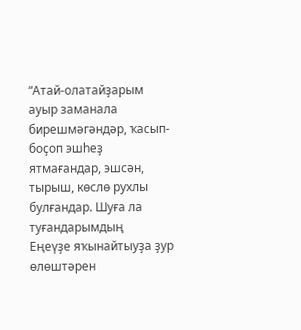“Атай-олатайҙарым ауыр заманала бирешмәгәндәр, ҡасып-боҫоп эшһеҙ ятмағандар, эшсән, тырыш, көслө рухлы булғандар. Шуға ла туғандарымдың
Еңеүҙе яҡынайтыуҙа ҙур өлөштәрен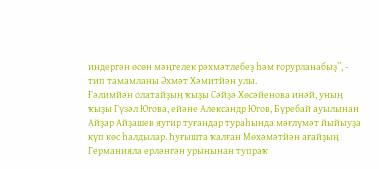индергән өсөн мәңгелек рәхмәтлебеҙ һәм ғорурланабыҙ”, - тип тамамланы Әхмәт Хәмитйән улы.
Ғәлимйән олатайҙың ҡыҙы Сәйҙә Хөсәйенова инәй, уның ҡыҙы Гүзәл Югова, ейәне Александр Югов, Бүребай ауылынан Айҙар Айҙашев яугир туғандар тураһында мәғлүмәт йыйыуҙа күп көс һалдылар. Һуғышта ҡалған Мөхәмәтйән ағайҙың Германияла ерләнгән урынынан тупраҡ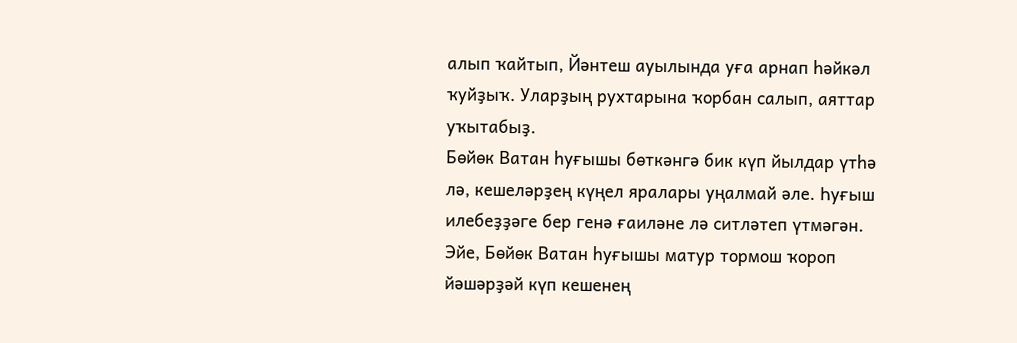алып ҡайтып, Йәнтеш ауылында уға арнап һәйкәл ҡуйҙыҡ. Уларҙың рухтарына ҡорбан салып, аяттар уҡытабыҙ.
Бөйөк Ватан һуғышы бөткәнгә бик күп йылдар үтһә лә, кешеләрҙең күңел яралары уңалмай әле. Һуғыш илебеҙҙәге бер генә ғаиләне лә ситләтеп үтмәгән. Эйе, Бөйөк Ватан һуғышы матур тормош ҡороп йәшәрҙәй күп кешенең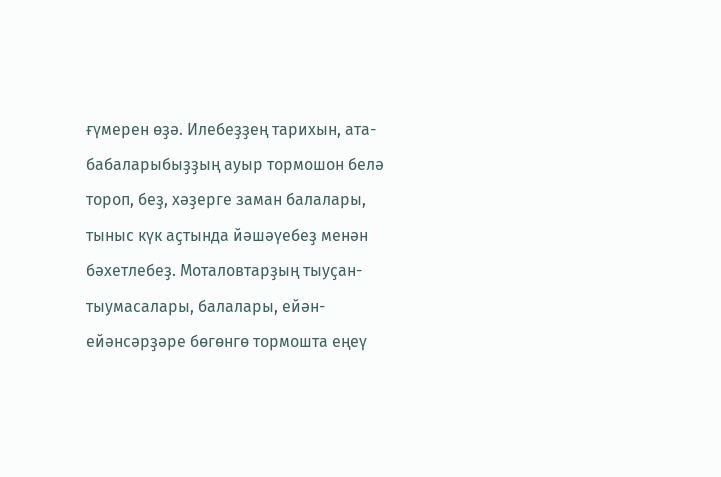ғүмерен өҙә. Илебеҙҙең тарихын, ата-бабаларыбыҙҙың ауыр тормошон белә тороп, беҙ, хәҙерге заман балалары, тыныс күк аҫтында йәшәүебеҙ менән бәхетлебеҙ. Моталовтарҙың тыуҫан-тыумасалары, балалары, ейән-ейәнсәрҙәре бөгөнгө тормошта еңеү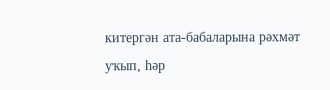китергән ата-бабаларына рәхмәт уҡып, һәр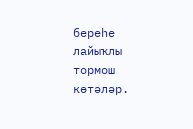береһе лайыҡлы тормош көтәләр.